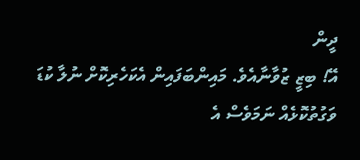ދީން
އޭ! ބިޒީ ޒުވާނާއެވެ. މައިންބަފައިން އެކަހެރިކޮށް ނުލާ ކުޑަ ވަގުތުކޮޅެއް ނަމަވެސް އެ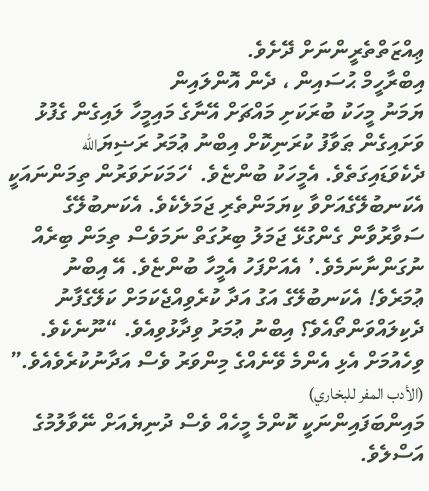ޢިއްޒަތްތެރީންނަށް ދޭށެވެ.
އިބްރާހީމް ޙުސައިން ، ދެން އޮންލައިން
ޔަމަނު މީހަކު ބުރަކަށި މައްޗަށް އޭނާގެ މައިމީހާ ލައިގެން ގެފުޅު ވަށައިގެން ޠަވާފު ކުރަނިކޮށް އިބްނު ޢުމަރު ރަޟިޔަالله ދެކެވަޑައިގަތެވެ. އެމީހަކު ބުންޏެވެ. ‘ހަމަކަށަވަރުން ތިމަންނައަކީ އެކަނބުލޭގެއަށްވާ ކިޔަމަންތެރި ޖަމަލެކެވެ. އެކަނބުލޭގެ ސަވާރުވާން ގެންގުޅޭ ޖަމަލު ބިރުގަތް ނަމަވެސް ތިމަން ބިރެއް ނުގަންނާނަމެވެ.’ އެއަށްފަހު އެމީހާ ބުންޏެވެ. އޭ އިބްނު ޢުމަރެވެ! އެކަނބުލޭގެ އަގު އަދާ ކުރެވިއްޖެކަމަށް ކަލޭގެފާނު ދެކިލައްވަންތޯއެވެ؟ އިބްނު ޢުމަރު ވިދާޅުވިއެވެ. “ނޫނެކެވެ. ވިހެއުމަށް އެޅި އެންމެ ވޭނެއްގެ މިންވަރު ވެސް އަދާނުކުރެވެއެވެ.” (الأدب المفر للبخاري)
މައިންބަފައިންނަކީ ކޮންމެ މީހެއް ވެސް ދުނިޔެއަށް ނޭވާލުމުގެ އަސްލެވެ.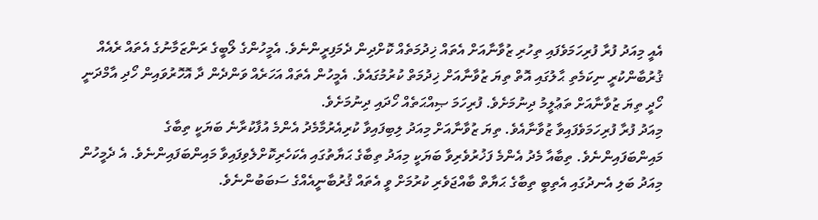އެއީ މިއަދު ފުރާ ފުރިހަމަވެފައި ތިހުރި ޒުވާނާއަށް އެތައް ޚިދުމަތެއް ކޮށްދިން ދެމަފިރީންނެވެ. އެމީހުންގެ ލޯބީގެ ރަންޒަމާނުގެ އެތައް ރެއެއް ޤުރުބާންކުރީ ނިކަމެތި ޙާލުގައި އޮތް ތިޔަ ޒުވާނާއަށް ޚިދުމަތް ކުރުމުގައެވެ. އެމީހުން އެތައް އަހަރެއް ވަންދެން ދާ އޮހޮރުވައިން ހޯދި އާމްދަނީ ހޯދީ ތިޔަ ޒުވާނާއަށް ތަޢުލީމު ދިނުމަށެވެ. ފުރިހަމަ ޞިއްޙަތެއް ހޯދައި ދިނުމަށެވެ.
މިއަދު ފުރާ ފުރިހަމަވެފައިވާ ޒުވާނާއެވެ. ތިޔަ ޒުވާނާއަށް މިއަދު ލިބިފައިވާ ކުރިއެރުމާމެދު އެންމެ އުފާކުރާނެ ބަޔަކީ ތިބާގެ މައިންބަފައިންނެވެ. ތިބާއާ މެދު އެންމެ ފަޚުރުވެރިވާ ބަޔަކީ މިއަދު ތިބާގެ ޙަޔާތުގައި އެކަހެރިކޮށްލެވިފައިވާ މައިންބަފައިންނެވެ. އެ ދެމީހުން މިއަދު ބަލި އެނދުގައި އެތިބީ ތިބާގެ ޙަޔާތް ބާއްޖަވެރި ކުރުމަށް ވީ އެތައް ޤުރުބާނީއެއްގެ ސަބަބުންނެވެ.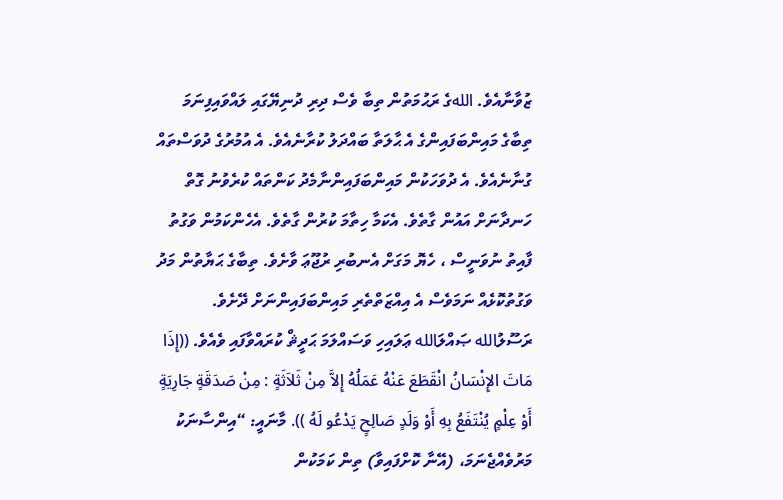ޒުވާނާއެވެ. اللهގެ ރަޙުމަތުން ތިބާ ވެސް ދިރި ދުނިޔޭގައި ލައްވައިފިނަމަ ތިބާގެ މައިންބަފައިންގެ އެ ޙާލަތާ ބައްދަލު ކުރާނެއެވެ. އެ އުމުރުގެ ދުވަސްތައް ގުނާނެއެވެ. އެ ދުވަހަކުން މައިންބަފައިންނާމެދު ކަންތައް ކުރެވުނު ގޮތް ހަނދާނަށް އައުން ގާތެވެ. އެކަމާ ހިތާމަ ކުރުން ގާތެވެ. އެހެންކަމުން ވަގުތު ފާއިތު ނުވަނީސް ، ހެޔޮ މަގަށް އެނބުރި ރުޖޫޢަ ވާށެވެ. ތިބާގެ ޙަޔާތުން މަދު ވަގުތުކޮޅެއް ނަމަވެސް އެ އިއްޒަތްތެރި މައިންބަފައިންނަށް ދޭށެވެ.
ރަސޫލުالله ޞައްލަالله ޢަލައިހި ވަސައްލަމަ ޙަދީޘް ކުރައްވާފައި ވެއެވެ. ((إِذَا مَاتَ الإِنْسَانُ انْقَطَعَ عَنْهُ عَمَلُهُ إِلاَّ مِنْ ثَلاَثَةٍ : مِنْ صَدَقَةٍ جَارِيَةٍ أَوْ عِلْمٍ يُنْتَفَعُ بِهِ أَوْ وَلَدٍ صَالِحٍ يَدْعُو لَهُ )). މާނައީ: “އިންސާނަކު މަރުވެއްޖެނަމަ، (އޭނާ ކޮށްފައިވާ) ތިން ކަމަކުން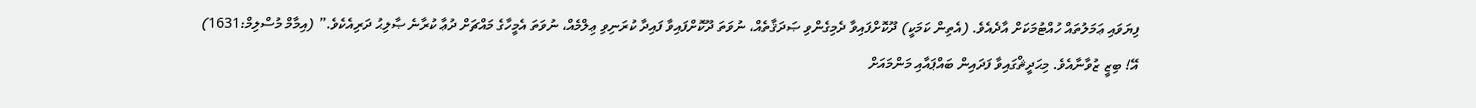ފިޔަވައި ޢަމަލުތައް ހުއްޓުމަކަށް އާދެއެވެ. (އެތިން ކަމަކީ) ދޫކޮށްފައިވާ ދެމިގެންވި ޞަދަޤާތެއް، ނުވަތަ ދޫކޮށްފައިވާ ފައިދާ ކުރަނިވި ޢިލްމެއް، ނުވަތަ އެމީހާގެ މައްޗަށް ދުޢާ ކުރާނެ ޞާލިޙު ދަރިއެކެވެ.” (އިމާމް މުސްލިމް:1631)
އޭ! ބިޒީ ޒުވާނާއެވެ. މިޙަދީޘްގައިވާ ފަދައިން ބައްޕައާއި މަންމައަށް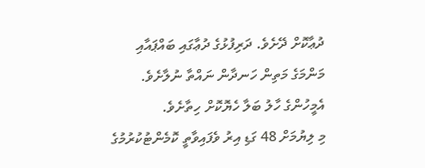ދުޢާކޮށް ދޭށެވެ. ދަރިފުޅުގެ ދުޢާގައި ބައްޕައާއި މަންމަގެ މަތިން ހަނދާން ނައްތާ ނުލާށެވެ. އެމީހުންގެ ހާލު ބަލާ ހެޔޮކޮށް ހިތާށެވެ.
މި ލިޔުމަށް 48 ގަޑި އިރު ވެފައިވާތީ ކޮމެންޓުކުރުމުގެ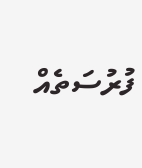ފުރުސަތެއް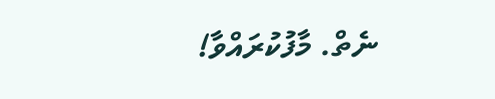ނެތް. މާފުކުރައްވާ!